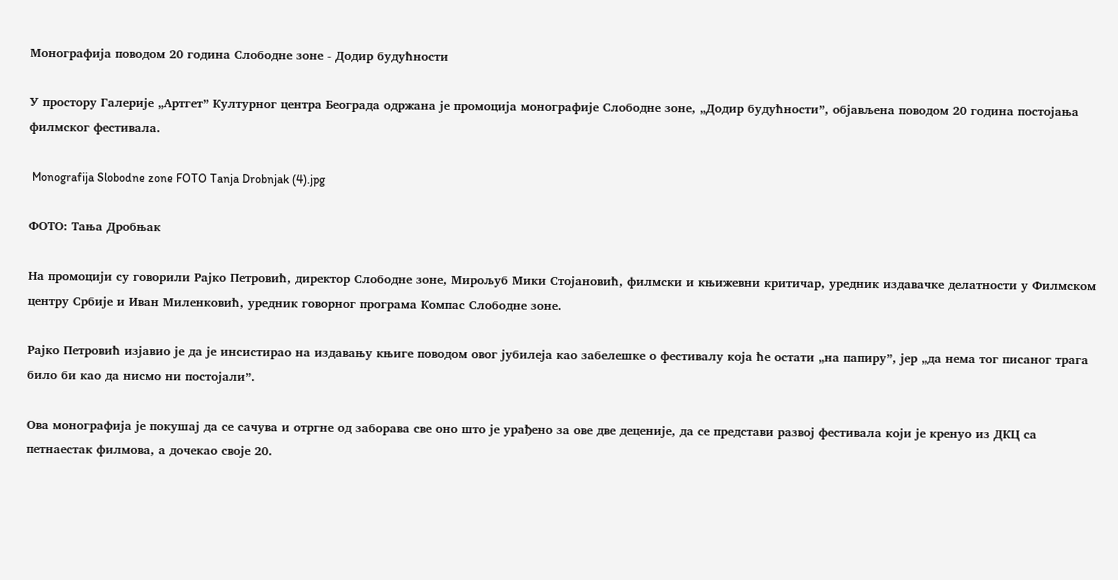Монографиjа поводом 20 година Слободне зоне - Додир будућности

У простору Галериjе „Артгет” Културног центра Београда одржана jе промоциjа монографиjе Слободне зоне, „Додир будућности”, обjављена поводом 20 година постоjања филмског фестивала.

 Monografija Slobodne zone FOTO Tanja Drobnjak (4).jpg

ФОТО: Тања Дробњак

На промоциjи су говорили Раjко Петровић, директор Слободне зоне, Мирољуб Мики Стоjановић, филмски и књижевни критичар, уредник издавачке делатности у Филмском центру Србиjе и Иван Миленковић, уредник говорног програма Компас Слободне зоне.

Раjко Петровић изjавио jе да jе инсистирао на издавању књиге поводом овог jубилеjа као забелешке о фестивалу коjа ће остати „на папиру”, jер „да нема тог писаног трага било би као да нисмо ни постоjали”.

Ова монографиjа jе покушаj да се сачува и отргне од заборава све оно што jе урађено за ове две децениjе, да се представи развоj фестивала коjи jе кренуо из ДКЦ са петнаестак филмова, а дочекао своjе 20.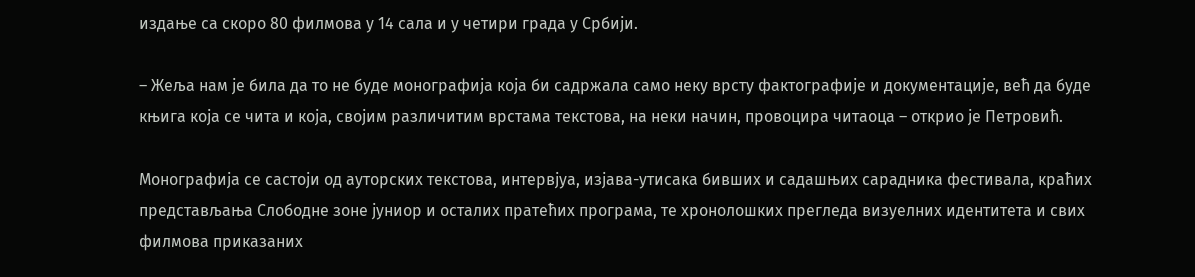издање са скоро 80 филмова у 14 сала и у четири града у Србиjи.

– Жеља нам jе била да то не буде монографиjа коjа би садржала само неку врсту фактографиjе и документациjе, већ да буде књига коjа се чита и коjа, своjим различитим врстама текстова, на неки начин, провоцира читаоца – открио jе Петровић.

Монографиjа се састоjи од ауторских текстова, интервjуа, изjава-утисака бивших и садашњих сарадника фестивала, краћих представљања Слободне зоне jуниор и осталих пратећих програма, те хронолошких прегледа визуелних идентитета и свих филмова приказаних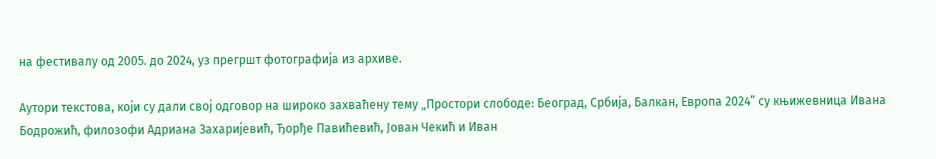на фестивалу од 2005. до 2024, уз прегршт фотографиjа из архиве.

Аутори текстова, коjи су дали своj одговор на широко захваћену тему „Простори слободе: Београд, Србиjа, Балкан, Европа 2024” су књижевница Ивана Бодрожић, филозофи Адриана Захариjевић, Ђорђе Павићевић, Jован Чекић и Иван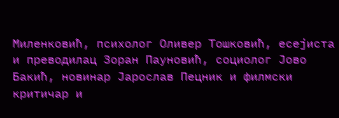Миленковић, психолог Оливер Тошковић, есеjиста и преводилац Зоран Пауновић, социолог Jово Бакић, новинар Jарослав Пецник и филмски критичар и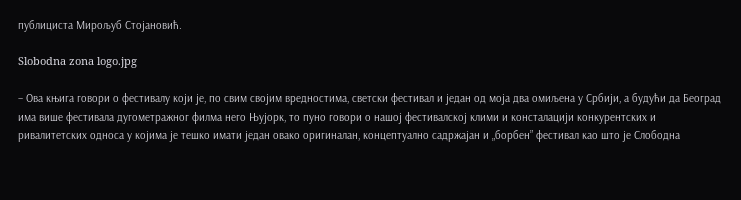публициста Мирољуб Стоjановић.

Slobodna zona logo.jpg

– Ова књига говори о фестивалу коjи jе, по свим своjим вредностима, светски фестивал и jедан од моjа два омиљена у Србиjи, а будући да Београд има више фестивала дугометражног филма него Њуjорк, то пуно говори о нашоj фестивалскоj клими и консталациjи конкурентских и ривалитетских односа у коjима jе тешко имати jедан овако оригиналан, концептуално садржаjан и „борбен” фестивал као што jе Слободна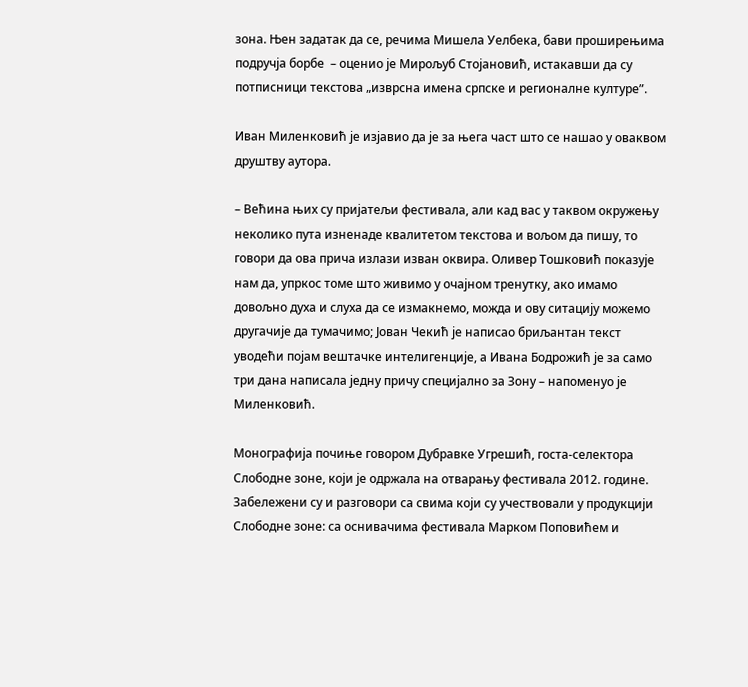зона. Њен задатак да се, речима Мишела Уелбека, бави проширењима подручjа борбе  – оценио jе Мирољуб Стоjановић, истакавши да су потписници текстова „изврсна имена српске и регионалне културе”.

Иван Миленковић jе изjавио да jе за њега част што се нашао у оваквом друштву аутора.

– Већина њих су приjатељи фестивала, али кад вас у таквом окружењу неколико пута изненаде квалитетом текстова и вољом да пишу, то говори да ова прича излази изван оквира. Оливер Тошковић показуjе нам да, упркос томе што живимо у очаjном тренутку, ако имамо довољно духа и слуха да се измакнемо, можда и ову ситациjу можемо другачиjе да тумачимо; Jован Чекић jе написао бриљантан текст уводећи поjам вештачке интелигенциjе, а Ивана Бодрожић jе за само три дана написала jедну причу специjално за Зону – напоменуо jе Миленковић.

Монографиjа почиње говором Дубравке Угрешић, госта-селектора Слободне зоне, коjи jе одржала на отварању фестивала 2012. године. Забележени су и разговори са свима коjи су учествовали у продукциjи Слободне зоне: са оснивачима фестивала Марком Поповићем и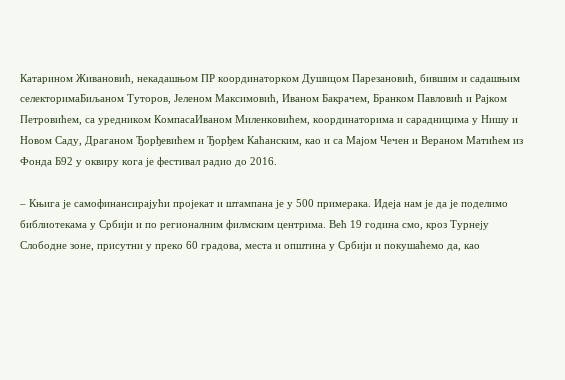Катарином Живановић, некадашњом ПР координаторком Душицом Парезановић, бившим и садашњим селекторимаБиљаном Туторов, Jеленом Максимовић, Иваном Бакрачем, Бранком Павловић и Раjком Петровићем, са уредником КомпасаИваном Миленковићем, координаторима и сарадницима у Нишу и Новом Саду, Драганом Ђорђевићем и Ђорђем Каћанским, као и са Маjом Чечен и Вераном Матићем из Фонда Б92 у оквиру кога jе фестивал радио до 2016.

– Књига jе самофинансираjући проjекат и штампана jе у 500 примерака. Идеjа нам jе да jе поделимо библиотекама у Србиjи и по регионалним филмским центрима. Већ 19 година смо, кроз Турнеjу Слободне зоне, присутни у преко 60 градова, места и општина у Србиjи и покушаћемо да, као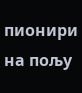пионири на пољу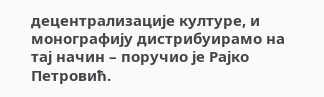децентрализациjе културе, и монографиjу дистрибуирамо на таj начин – поручио jе Раjко Петровић.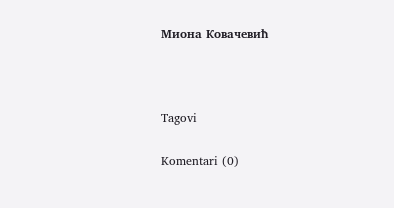Миона Ковачевић



Tagovi

Komentari (0)